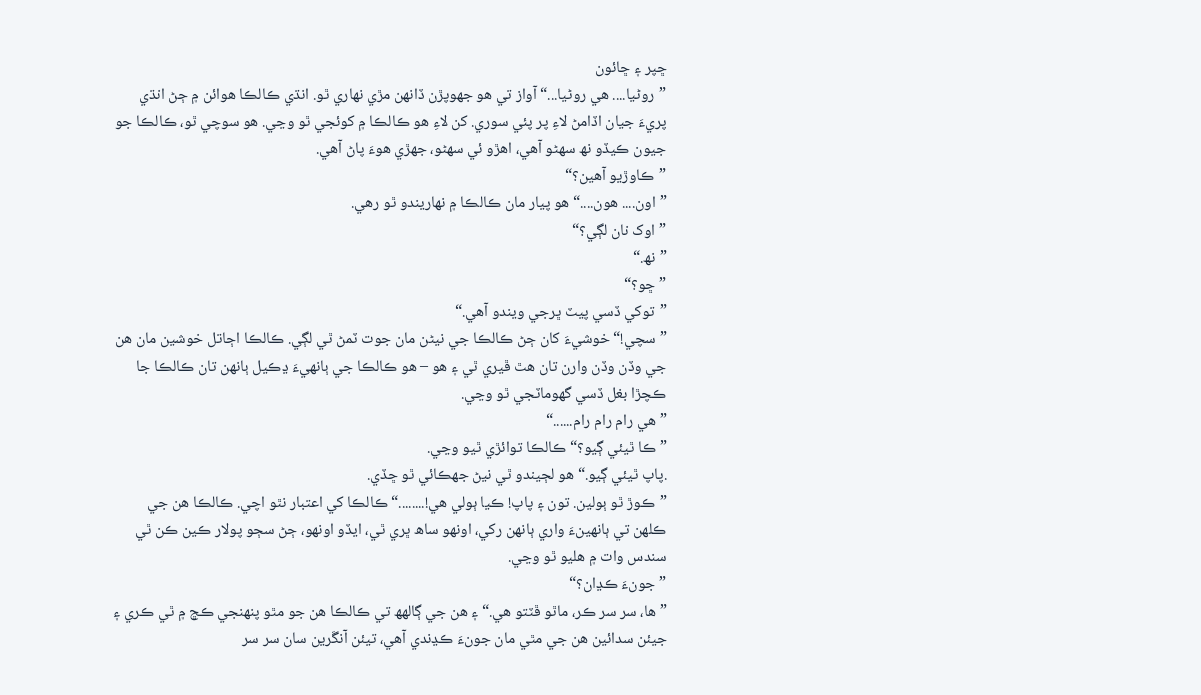ڇپر ۽ ڇائون
”روڻيا.... ھي روڻيا...“ آواز تي ھو جھوپڙن ڏانھن مڙي نھاري ٿو. انڌي ڪالڪا ھوائن ۾ ڄڻ انڌي پريءَ جيان اڏامڻ لاءِ پر پئي سوري. کن لاءِ ھو ڪالڪا ۾ کوئجي ٿو وڃي. ھو سوچي ٿو، ڪالڪا جو جيون ڪيڏو نھ سھڻو آھي، اھڙو ئي سھڻو، جھڙي ھوءَ پاڻ آھي.
”ڪاوڙيو آھين؟“
”اون.... ھون....“ ھو پيار مان ڪالڪا ۾ نھاريندو ٿو رھي.
”اوک نان لڳي؟“
”نھ.“
”ڇو؟“
”توکي ڏسي پيٽ ڀرجي ويندو آھي.“
”سچي!“ خوشيءَ کان ڄڻ ڪالڪا جي نيڻن مان جوت ٽمڻ ٿي لڳي. ڪالڪا اڄاتل خوشين مان ھن جي وڏن وڏن وارن تان ھٿ ڦيري ٿي ۽ ھو – ھو ڪالڪا جي ٻانھيءَ ڍڪيل ٻانھن تان ڪالڪا جا ڪچڙا بغل ڏسي گھوماٽجي ٿو وڃي.
”ھي رام رام رام......“
”ڪا ٿيئي ڳيو؟“ ڪالڪا توائڙي ٿيو وڃي.
.پاپ ٿيئي ڳيو.“ ھو لڄيندو ٿي نيڻ جھڪائي ٿو ڇڏي.
”ڪوڙ ٿو ٻولين. تون ۽ پاپ! ڪيا ٻولي ھي!........“ ڪالڪا کي اعتبار نٿو اچي. ڪالڪا ھن جي ڪلھن تي ٻانھينءَ واري ٻانھن رکي، اونھو ساھ ڀري ٿي، ايڏو اونھو، ڄڻ سڄو پولار ڪين ڪن ٿي سندس وات ۾ ھليو ٿو وڃي.
”جونءَ ڪڍان؟“
”ھا، سر سر ڪر، ماٿو ڦٽتو ھي.“ ۽ ھن جي ڳالھھ تي ڪالڪا ھن جو مٿو پنھنجي ڪڇ ۾ ٿي ڪري ۽ جيئن سدائين ھن جي مٿي مان جونءَ ڪڍندي آھي، تيئن آنڱرين سان سر سر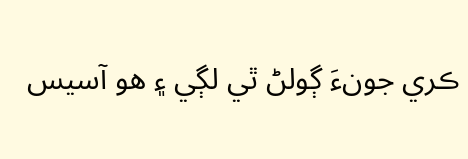ڪري جونءَ ڳولڻ ٿي لڳي ۽ ھو آسيس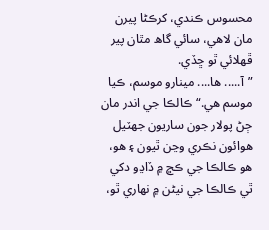محسوس ڪندي، کرڪڻا پيرن مان لاھي، سائي گاھ مٿان پير ڦھلائي ٿو ڇڏي.
”آ..... ھا.... مينارو موسم، ڪيا موسم ھي.“ ڪالڪا جي اندر مان ڄڻ پولار جون ساريون جھٽيل ھوائون نڪري وڃن ٿيون ۽ ھو، ھو ڪالڪا جي ڪڇ ۾ ڏاڍو دکي ٿي ڪالڪا جي نيڻن ۾ نھاري ٿو،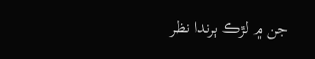جن ۾ لڙڪ ٻرندا نظر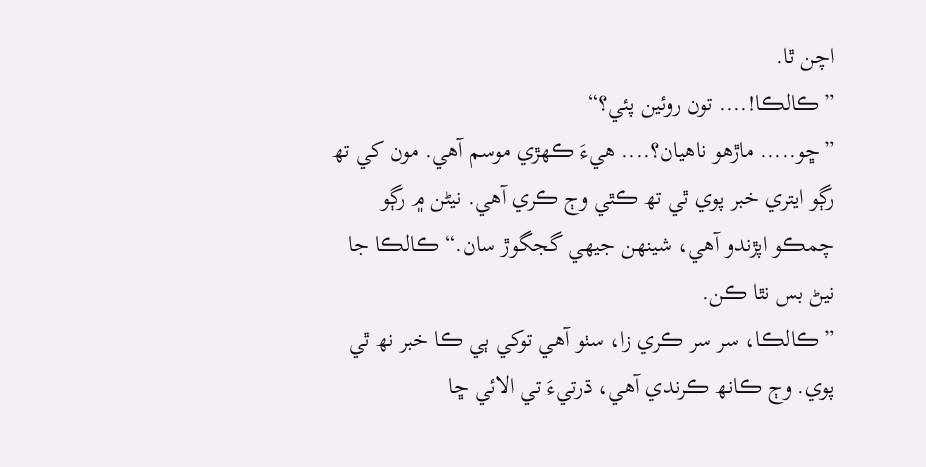اچن ٿا.
”ڪالڪا!.... تون روئين پئي؟“
”ڇو..... ماڙھو ناھيان؟.... ھيءَ ڪھڙي موسم آھي. مون کي تھ رڳو ايتري خبر پوي ٿي تھ ڪٿي وڄ ڪري آھي. نيڻن ۾ رڳو چمڪو اپڙندو آھي، شينھن جيھي گجگوڙ سان.“ ڪالڪا جا نيڻ بس نٿا ڪن.
”ڪالڪا، سر سر ڪري زا، سٺو آھي توکي ٻي ڪا خبر نھ ٿي پوي. وڄ ڪانھ ڪرندي آھي، ڌرتيءَ تي الائي ڇا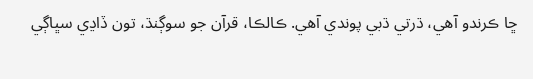ڇا ڪرندو آھي، ڌرتي ڌبي پوندي آھي. ڪالڪا، قرآن جو سوڳنڌ، تون ڏاڍي سڀاڳي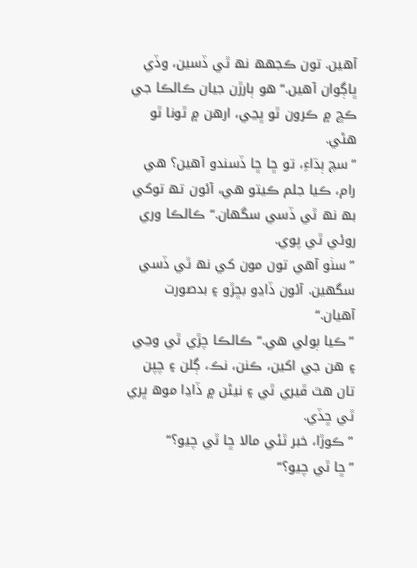آھين. تون ڪجھھ نھ ٿي ڏسين، وڏي ڀاڳوان آھين.“ ھو ٻارڙن جيان ڪالڪا جي ڪڇ ۾ ڪرون ٿو ڀڃي، ارھن ۾ ٿونا ٿو ھڻي.
”سچ ٻڌاءِ، تو ڇا ڇا ڏسندو آھين؟ ھي رام، ڪيا جلم ڪيتو ھي، آئون تھ توکي بھ نھ ٿي ڏسي سگھان.“ ڪالڪا وري روئي ٿي پوي.
”سٺو آھي تون مون کي نھ ٿي ڏسي سگھين. آئون ڏاڍو بڇڙو ۽ بدصورت آھيان.“
”ڪيا ٻولي ھي.“ ڪالڪا چڙي ٿي وڃي ۽ ھن جي اکين، ڪنن، نڪ، ڳلن ۽ چپن تان ھٿ ڦيري ٿي ۽ نيڻن ۾ ڏاڍا موھ ڀري ٿي ڇڏي.
”ڪوڙا، خبر ٿئي مالا ڇا ٿي چيو؟“
”ڇا ٿي چيو؟“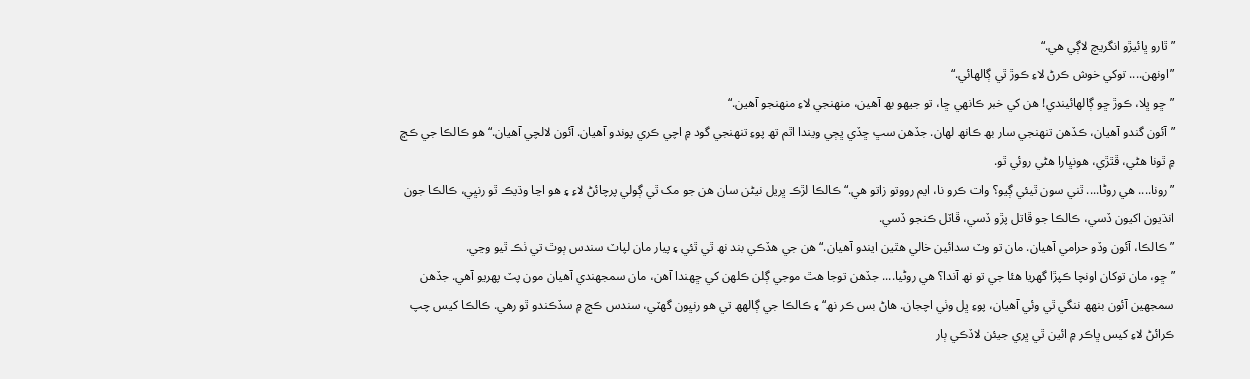”ٿارو ڀائيڙو انگريچ لاڳي ھي.“
”اونھن.... توکي خوش ڪرڻ لاءِ ڪوڙ ٿي ڳالھائي.“
”ڇو ڀلا، ڪوڙ ڇو ڳالھائيندي! ھن کي خبر ڪانھي ڇا، تو جيھو بھ آھين، منھنجي لاءِ منھنجو آھين.“
”آئون گندو آھيان، ڪڏھن تنھنجي سار بھ ڪانھ لھان. جڏھن سڀ ڇڏي ڀڄي ويندا اٿم تھ پوءِ تنھنجي گود ۾ اچي ڪري پوندو آھيان. آئون لالچي آھيان.“ ھو ڪالڪا جي ڪڇ ۾ ٿونا ھڻي، ڦٿڙي، ھونڀارا ھڻي روئي ٿو.
”رونا.... ھي روڻا.... ٿني سون ٿيئي ڳيو؟ وات ڪرو نا، ايم رووتو زاتو ھي.“ ڪالڪا لڙڪ ڀريل نيڻن سان ھن جو مک ٿي ڳولي پرچائڻ لاءِ ۽ ھو اڃا وڌيڪ ٿو رنڀي، ڪالڪا جون انڌيون اکيون ڏسي، ڪالڪا جو ڦاتل پڙو ڏسي، ڦاٽل ڪنجو ڏسي.
”ڪالڪا، آئون وڏو حرامي آھيان. مان تو وٽ سدائين خالي ھٿين ايندو آھيان.“ ھن جي ھڏڪي بند نھ ٿي ٿئي ۽ پيار مان لپاٽ سندس ٻوٿ تي ٺڪ ٿيو وڃي.
”ڇو، مان توکان اونچا ڪپڙا گھريا ھئا جي تو نھ آندا؟ ھي روڻيا.... جڏھن توجا ھٿ موجي ڳلن ڪلھن کي ڇھندا آھن، مان سمجھندي آھيان مون پٽ پھريو آھي. جڏھن سمجھين آئون بنھھ ننگي ٿي وئي آھيان، پوءِ ڀل وٺي اچجان. ھاڻ بس ڪر نھ“ ۽ ڪالڪا جي ڳالھھ تي ھو رنڀون گھٽي، سندس ڪڇ ۾ سڏڪندو ٿو رھي. ڪالڪا کيس چپ ڪرائڻ لاءِ کيس ڀاڪر ۾ ائين ٿي ڀري جيئن لاڏڪي ٻار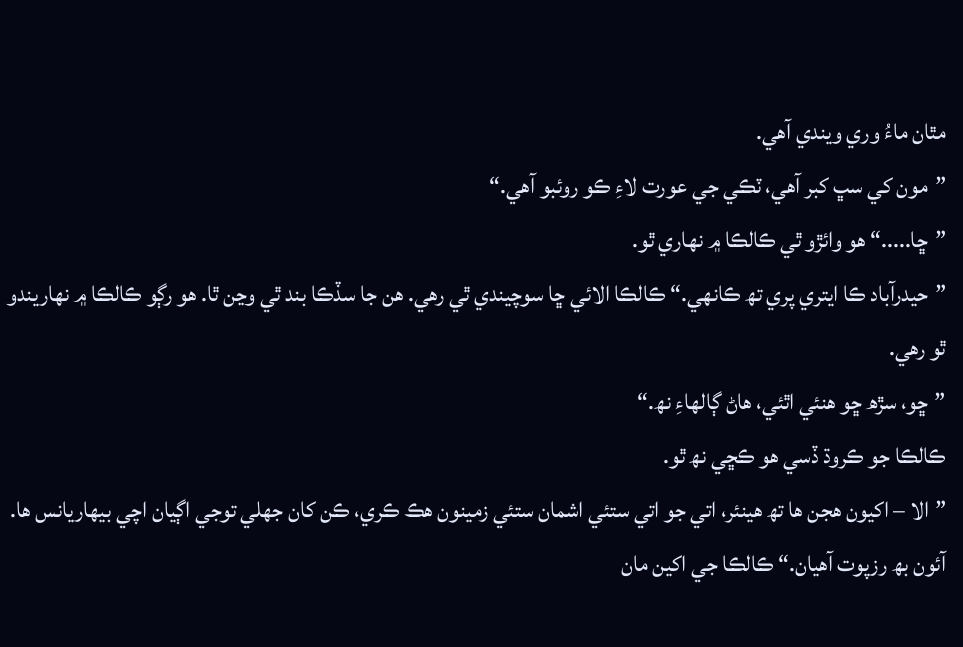مٿان ماءُ وري ويندي آھي.
”مون کي سڀ کبر آھي، ٽڪي جي عورت لاءِ ڪو روئبو آھي.“
”ڇا.....“ ھو وائڙو ٿي ڪالڪا ۾ نھاري ٿو.
”حيدرآباد ڪا ايتري پري تھ ڪانھي.“ ڪالڪا الائي ڇا سوچيندي ٿي رھي. ھن جا سڏڪا بند ٿي وڃن ٿا. ھو رڳو ڪالڪا ۾ نھاريندو ٿو رھي.
”ڇو، سڙھ ڇو ھنئي اٿئي، ھاڻ ڳالھاءِ نھ.“
ڪالڪا جو ڪروڌ ڏسي ھو ڪڇي نھ ٿو.
”الا – اکيون ھجن ھا تھ ھينئر، اتي جو اتي ستئي اشمان ستئي زمينون ھڪ ڪري، ڪن کان جھلي توجي اڳيان اچي بيھاريانس ھا. آئون بھ رزپوت آھيان.“ ڪالڪا جي اکين مان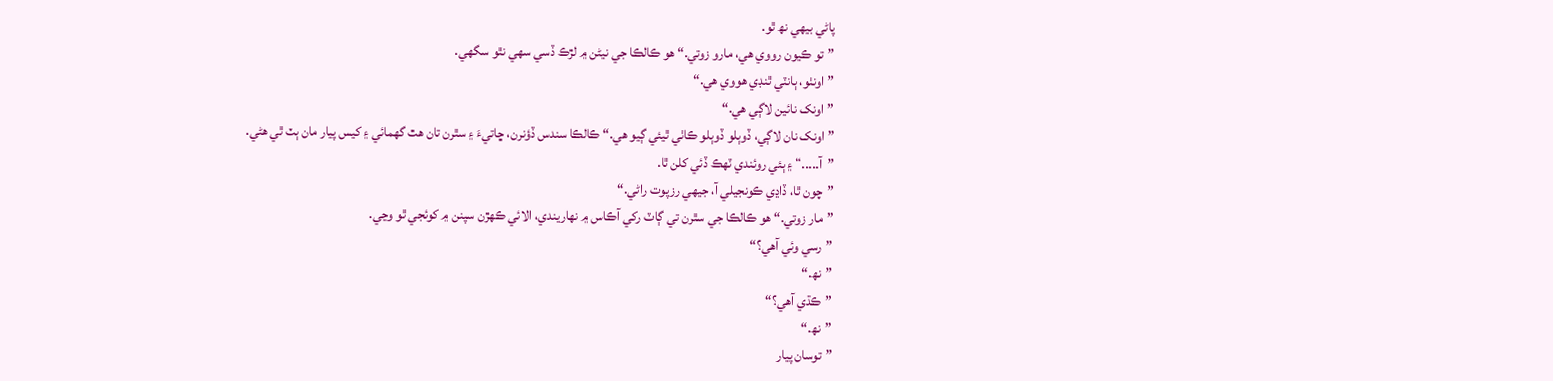پاڻي بيھي نھ ٿو.
”تو ڪيون رووي ھي، مارو زوتي.“ ھو ڪالڪا جي نيڻن ۾ لڙڪ ڏسي سھي نٿو سگھي.
”اونٺو، ٻانٽي ٿنڊي ھووي ھي.“
”اونک نائين لاڳي ھي.“
”اونک نان لاڳي، ڏوٻلو ڏوٻلو ڪاٺي ٿيئي ڳيو ھي.“ ڪالڪا سندس ڏؤنرن، ڇاتيءَ ۽ سٿرن تان ھٿ گھمائي ۽ کيس پيار مان ٻٽ ٿي ھڻي.
”آ.....“ ۽ ٻئي روئندي ٽھڪ ڏئي کلن ٿا.
”چون ٿا، ڏاڍي ڪونجيلي آ، جيھي رزپوت راڻي.“
”مار زوتي.“ ھو ڪالڪا جي سٿرن تي ڳاٽ رکي آڪاس ۾ نھاريندي، الائي ڪھڙن سپنن ۾ کوئجي ٿو وڃي.
”رسي وئي آھي؟“
”نھ.“
”ڪڌي آھي؟“
”نھ.“
”توسان پيار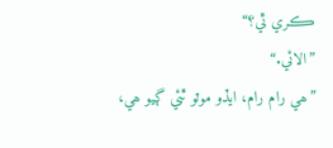ڪري ٿي؟“
”الائي.“
”ھي رام رام، ايڏو موٽو ٿئي ڳيو ھي،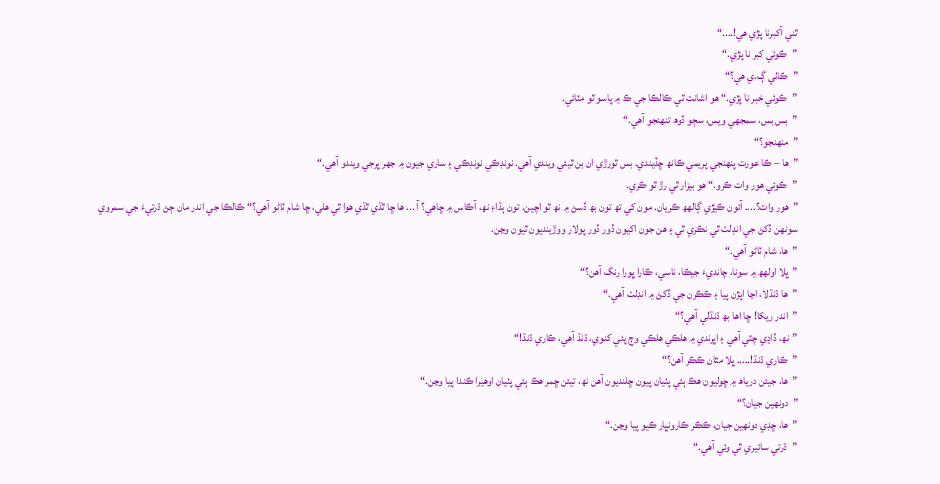ٿني آکبرنا پڙي ھي!....“
”ڪوئي کبر نا پڙي.“
”ڪاٺي ڳ.ي ھي؟“
”ڪوئي خبر نا پڙي.“ ھو اشانت ٿي ڪالڪا جي ڪ ۾ پاسو ٿو مٽائي.
”بس بس، سمجھي ويس، سڄو ڏوھ تنھنجو آھي.“
”منھنجو؟“
”ھا – ڪا عورت پنھنجي پريمي ڪانھ ڇڏيندي. بس ٿورڙي ان بن ٿيئي ويندي آھي. نونڊڪي نونڊڪي ۽ ساري جيون ۾ جھر ڀرجي ويندو آھي.“
”ڪوئي ھور وات ڪرو.“ ھو بيزار ٿي رڙ ٿو ڪري.
”ھور وات؟.... آئون ڪيڙي ڳالھھ ڪريان. مون کي تھ تون بھ ڏسڻ ۾ نھ ٿو اچين. تون ٻڌاءِ نھ، آڪاس ۾ ڇاھي؟ آ ... ھا ڇا ٿڌي ٿڌي ھوا ٿي ھلي، ڇا شام ٽاڻو آھي؟“ ڪالڪا جي اندر مان ڄڻ ڌرتيءَ جي سمروي سونھن ڏکڻ جي انڊلٺ ٿي نڪري ٿي ۽ ھن جون اکيون ڏور ڏور پولار ووڙينديون ٿيون وڃن.
”ھا، شام ٽاڻو آھي.“
”ڀلا اولھھ ۾ سونا، چانديءَ جيڪا، ناسي، ڪارا ڀورا رنگ آھن؟“
”ھا ڌنڌلا، اڃا اپڙن پيا ۽ ڪڪرن جي ڏکڻ ۾ انڊلٺ آھي.“
”اندر ريکا! ڇا اھا بھ ڌنڌلي آھي؟“
”نھ، ڏاڍي چٽي آھي ۽ اڀرندي ۾ ھلڪي ھلڪي وڄ پئي کنوي، ڌنڌ آھي، ڪاري ڌنڌ!“
”ڪاري ڌنڌ!..... ڀلا مٿان ڪڪر آھن؟“
”ھا، جيئن درياھ ۾ ڇوليون ھڪ ٻئي پٺيان پيون ڇلنديون آھن نھ، تيئن ڇمر ھڪ ٻئي پٺيان اوھيرا ڪندا پيا وڃن.“
”دونھين جيان؟“
”ھا، ڇڊي دونھين جيان، ڪڪر ڪارونڀار ڪيو پيا وڃن.“
”ڌرتي سائيري ٿي وئي آھي.“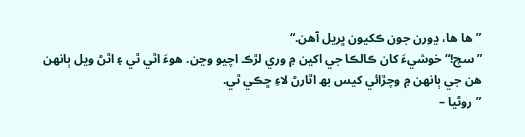”ھا ھا، ڍورن جون ڪکيون ڀريل آھن.“
”سچ!“ خوشيءَ کان ڪالڪا جي اکين ۾ وري لڙڪ اچيو وڃن. ھوءَ اٿي ٿي ۽ اٿڻ ويل ٻانھن ھن جي ٻانھن ۾ وچڙائي کيس بھ اٿارڻ لاءِ ڇڪي ٿي.
”روڻيا –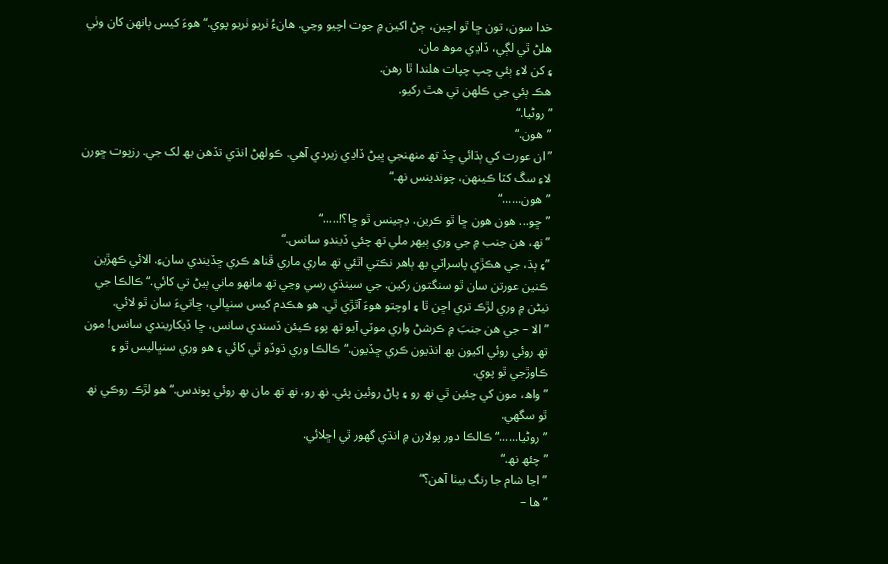خدا سون، تون ڇا ٿو اچين، ڄڻ اکين ۾ جوت اچيو وڃي. ھانءُ ٺريو ٺريو پوي.“ ھوءَ کيس ٻانھن کان وٺي ھلڻ ٿي لڳي، ڏاڍي موھ مان.
۽ کن لاءِ ٻئي چپ چپات ھلندا ٿا رھن.
ھڪ ٻئي جي ڪلھن تي ھٿ رکيو.
”روڻيا.“
”ھون.“
”ان عورت کي ٻڌائي ڇڏ تھ منھنجي ڀيڻ ڏاڍي زيردي آھي. ڪولھڻ انڌي تڏھن بھ لک جي. رزپوت ڇورن لاءِ سڱ کٽا ڪينھن، چوندينس نھ.“
”ھون......“
”ڇو... ھون ھون ڇا ٿو ڪرين. ڊڄينس ٿو ڇا؟!.....“
”نھ، ھن جنب ۾ جي وري ٻيھر ملي تھ چئي ڏيندو سانس.“
”۽ ٻڌ، جي ھڪڙي پاسراٽي بھ ٻاھر نڪتي اٿئي تھ ماري ماري ڦناھ ڪري ڇڏيندي سانءِ. الائي ڪھڙين ڪنين عورتن سان ٿو سنگتون رکين. جي سينڌي رسي وڃي تھ مانھو ماني ٻيڻ تي کائي.“ ڪالڪا جي نيڻن ۾ وري لڙڪ تري اڇن ٿا ۽ اوچتو ھوءَ آٿڙي ٿي. ھو ھڪدم کيس سنڀالي، ڇاتيءَ سان ٿو لائي.
”الا – جي ھن جنبَ ۾ ڪرشڻ واري موٽي آيو تھ پوءِ ڪيئن ڏسندي سانس، ڇا ڏيکاريندي سانس! مون تھ روئي روئي اکيون بھ انڌيون ڪري ڇڏيون.“ ڪالڪا وري ڌوڏو ٿي کائي ۽ ھو وري سنڀاليس ٿو ۽ ڪاوڙجي ٿو پوي.
”واھ، مون کي چئين ٿي نھ رو ۽ پاڻ روئين پئي. نھ رو، نھ تھ مان بھ روئي پوندس.“ ھو لڙڪ روڪي نھ ٿو سگھي.
”روڻيا......“ ڪالڪا دور پولارن ۾ انڌي گھور ٿي اڇلائي.
”چئھ نھ.“
”اڃا شام جا رنگ بيٺا آھن؟“
”ھا –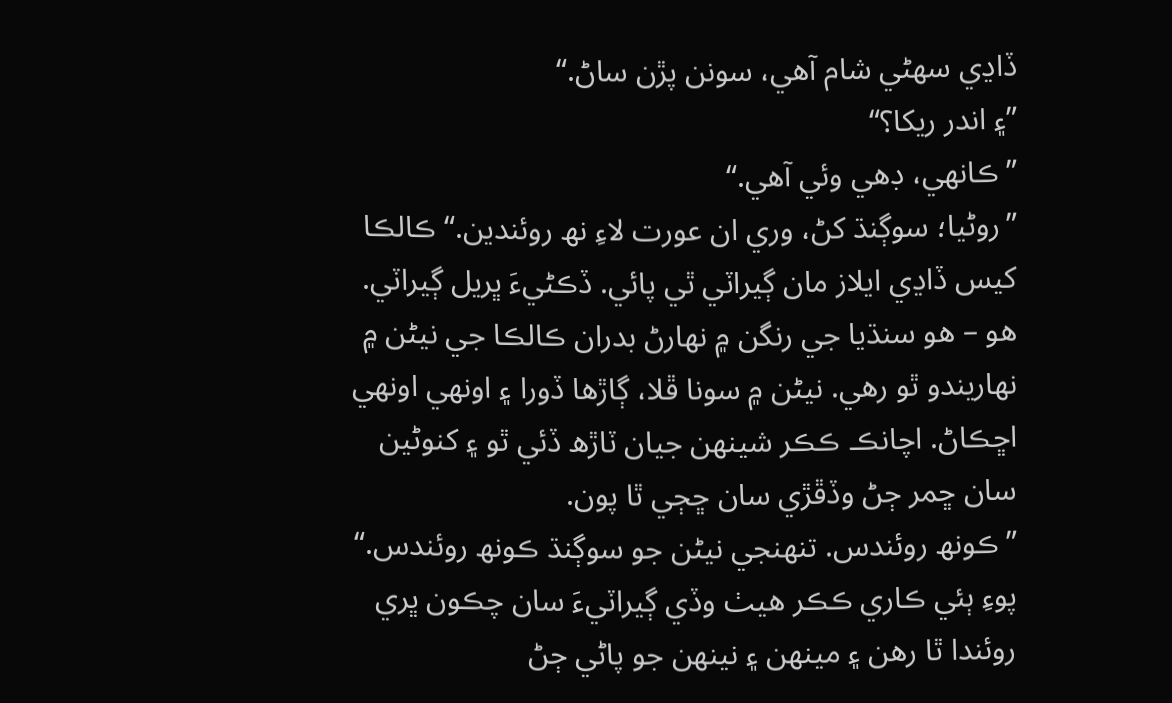ڏاڍي سھڻي شام آھي، سونن پڙن ساڻ.“
”۽ اندر ريکا؟“
”ڪانھي، ڊھي وئي آھي.“
”روڻيا؛ سوڳنڌ کڻ، وري ان عورت لاءِ نھ روئندين.“ ڪالڪا کيس ڏاڍي ايلاز مان ڳيراٽي ٿي پائي. ڏڪڻيءَ ڀريل ڳيراٽي. ھو – ھو سنڌيا جي رنگن ۾ نھارڻ بدران ڪالڪا جي نيڻن ۾ نھاريندو ٿو رھي. نيڻن ۾ سونا ڦلا، ڳاڙھا ڏورا ۽ اونھي اونھي اڇڪاڻ. اچانڪ ڪڪر شينھن جيان ٽاڙھ ڏئي ٿو ۽ کنوڻين سان ڇمر ڄڻ وڏڦڙي سان ڇڄي ٿا پون.
”ڪونھ روئندس. تنھنجي نيڻن جو سوڳنڌ ڪونھ روئندس.“ پوءِ ٻئي ڪاري ڪڪر ھيٺ وڏي ڳيراٽيءَ سان چڪون ڀري روئندا ٿا رھن ۽ مينھن ۽ نينھن جو پاڻي ڄڻ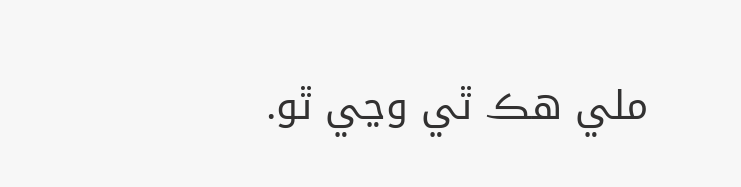ملي ھڪ ٿي وڃي ٿو.